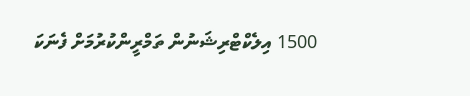1500 އިލެކްޓްރިޝަނުން ތަމްރީންކުރުމަށް ފެނަކަ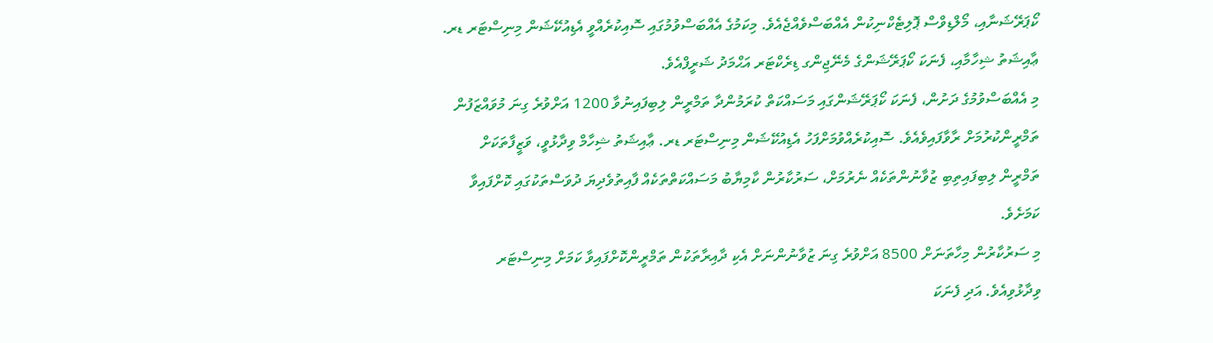ކޯޕަރޭޝަނާއި، މޯލްޑިވްސް ޕޮލިޓެކްނިކުން އެއްބަސްވެއްޖެއެވެ. މިކަމުގެ އެއްބަސްވުމުގައި ސޮއިކުރެއްވީ އެޑިއުކޭޝަން މިނިސްޓަރ ޑރ. ޢާއިޝަތު ޝިހާމާއި، ފެނަކަ ކޯޕަރޭޝަންގެ މެނޭޖިންގ ޑިރެކްޓަރ އަޙްމަދު ޝަރީފްއެވެ.
މި އެއްބަސްވުމުގެ ދަށުން، ފެނަކަ ކޯޕަރޭޝަންގައި މަސައްކަތް ކުރަމުންދާ ތަމްރީން ލިބިފައިނުވާ 1200 އަށްވުރެ ގިނަ މުވައްޒަފުން ތަމްރީންކުރުމަށް ރާވާފައިވެއެވެ. ސޮއިކުރެއްވުމަށްފަހު އެޑިއުކޭޝަން މިނިސްޓަރ ޑރ. ޢާއިޝަތު ޝިހާމް ވިދާޅުވީ، ވަޒީފާތަކަށް ތަމްރީން ލިބިފައިތިބި ޒުވާނުންތަކެއް ނެރުމަށް، ސަރުކާރުން ކާމިޔާބު މަސައްކަތްތަކެއް ފާއިތުވެދިޔަ ދުވަސްތަކުގައި ކޮށްފައިވާ ކަމަށެވެ.
މި ސަރުކާރުން މިހާތަނަށް 8500 އަށްވުރެ ގިނަ ޒުވާނުންނަށް އެކި ދާއިރާތަކުން ތަމްރީންކޮށްފައިވާ ކަމަށް މިނިސްޓަރ ވިދާޅުވިއެވެ. އަދި ފެނަކަ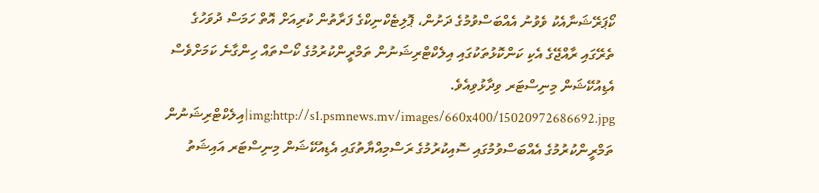ކޯޕަރޭޝަނާއެކު ވެވުނު އެއްބަސްވުމުގެ ދަށުން، ޕޮލިޓެކްނިކްގެ ފަރާތުން ކުރިއަށް އޮތް ހަމަސް ދުވަހުގެ ތެރޭގައި ރާއްޖޭގެ އެކި ކަންކޮޅުތަކުގައި އިލެކްޓްރިޝަނުން ތަމްރީންކުރުމުގެ ކޯސްތައް ހިންގާނެ ކަމަށްވެސް އެޑިއުކޭޝަން މިނިސްޓަރ ވިދާޅުވިއެވެ.
img:http://s1.psmnews.mv/images/660x400/15020972686692.jpg|އިލެކްޓްރިޝަނުން ތަމްރީންކުރުމުގެ އެއްބަސްވުމުގައި ސޮއިކުރުމުގެ ރަސްމިއްޔާތުގައި އެޑިއުކޭޝަން މިނިސްޓަރ އައިޝަތު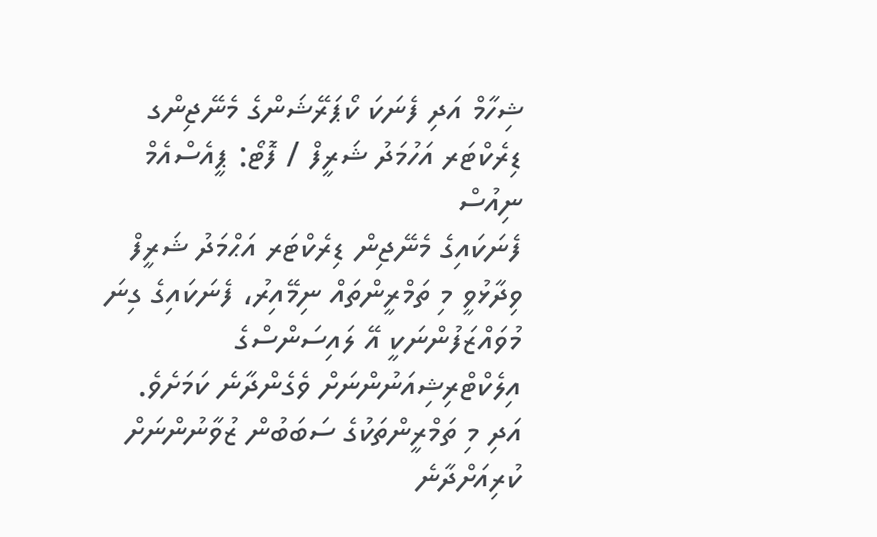ޝިހާމް އަދި ފެނަކަ ކޯޕަރޭޝަންގެ މެނޭޖިންގ ޑިރެކްޓަރ އަހުމަދު ޝަރީފް / ފޮޓޯ: ޕީއެސްއެމް ނިއުސް
ފެނަކައިގެ މެނޭޖިން ޑިރެކްޓަރ އަޙްމަދު ޝަރީފް ވިދާޅުވީ މި ތަމްރީންތައް ނިމޭއިރު، ފެނަކައިގެ ގިނަ މުވައްޒަފުންނަކީ އޭ ލައިސަންސްގެ އިލެކްޓްރިޝިއަނުންނަށް ވެގެންދާނެ ކަމަށެވެ. އަދި މި ތަމްރީންތަކުގެ ސަބަބުން ޒުވާނުންނަށް ކުރިއަށްދާނެ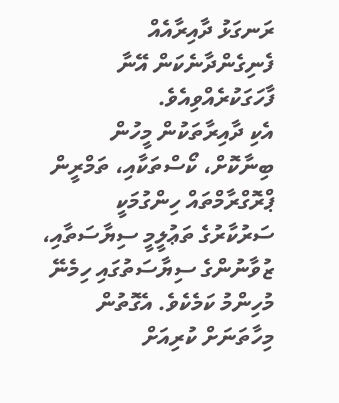ރަނގަޅު ދާއިރާއެއް ފެނިގެންދާނެކަން އޭނާ ފާހަގަކުރެއްވިއެވެ.
އެކި ދާއިރާތަކުން މީހުން ބިނާކޮށް، ކޯސްތަކާއި، ތަމްރީން ޕްރޮގްރާމްތައް ހިންގުމަކީ ސަރުކާރުގެ ތަޢުލީމީ ސިޔާސަތާއި، ޒުވާނުންގެ ސިޔާސަތުގައި ހިމެނޭ މުހިންމު ކަމެކެވެ. އެގޮތުން މިހާތަނަށް ކުރިއަށް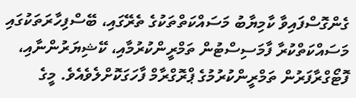ގެންގޮސްފައިވާ ކާމިޔާބު މަސައްކަތްތަކުގެ ތެރޭގައި، ބޭސްފިހާރަތަކުގައި މަސައްކަތްކުރާ ފާމަސިސްޓުން ތަމްރީންކުރުމާއި، ކޭޝިޔަރުންނާއި، ފޮޓޯގްރާފަރުން ތަމްރީންކުރުމުގެ ޕްރޮގްރާމް ފާހަގަކޮށްލެވެއެވެ. މީގެ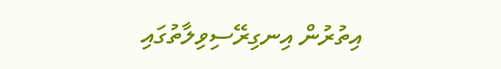އިތުރުން އިނގިރޭސިވިލާތުގައި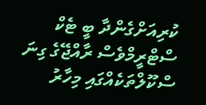ކުރިއަށްގެންދާ ބީ ޓެކް ސްޓްރީމްވެސް ރާއްޖޭގެ ގިނަ ސްކޫލްތަކެއްގައި މިހާރު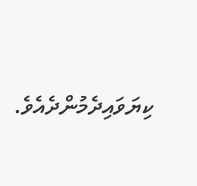ކިޔަވައިދެމުންދެއެވެ.